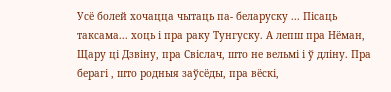Усё болей хочацца чытаць па- беларуску ... Пісаць таксама... хоць і пра раку Тунгуску. А лепш пра Нёман, Щару ці Дзвіну, пра Свіслач, што не вельмі і ў дліну. Пра берагі , што родныя заўсёды, пра вёскі,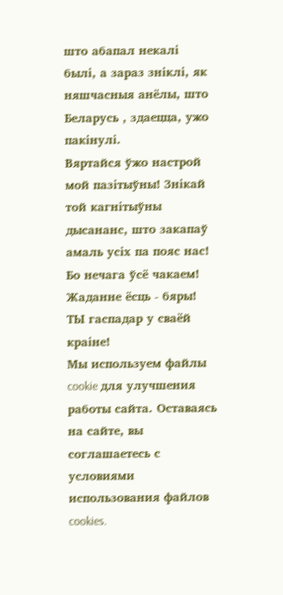што абапал некалі былі, а зараз зніклі, як няшчасныя анёлы, што Беларусь , здаецца, ужо пакінулі.
Вяртайся ўжо настрой мой пазітыўны! Знікай той кагнітыўны дысананс, што закапаў амаль усіх па пояс нас! Бо нечага ўсё чакаем!
Жаданне ёсць - бяры! ТЫ гаспадар у сваёй краіне!
Мы используем файлы cookie для улучшения работы сайта. Оставаясь на сайте, вы соглашаетесь с условиями использования файлов cookies.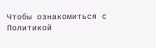Чтобы ознакомиться с Политикой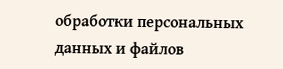обработки персональных данных и файлов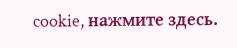cookie, нажмите здесь.